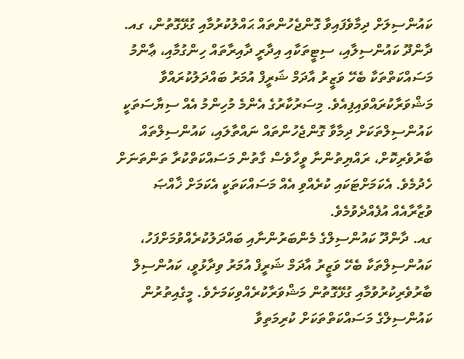ކައުންސިލަށް ދިމާވެފައިވާ ގޮންޖެހުންތައް ޙައްލުކުރުމާއި ގުޅޭގޮތުން، ގއ. ދާންދޫ ކައުންސިލާއި، ސިޓީތަކާއި އިދާރީ ދާއިރާތައް ހިންގުމާއި، ޢާންމު މަސައްކަތްތަކާ ބެހޭ ވަޒީރު އާދަމް ޝަރީފް އުމަރު ބައްދަލުކުރައްވާ މަޝްވަރާކުރައްވައިފިއެވެ. މިސަރުކާރުގެ އެންމެ މުހިންމު އެއް ސިޔާސަތަކީ ކައުންސިލްތަކަށް ދިމާވާ ގޮންޖެހުންތައް ނައްތާލައި، ކައުންސިލްތައް ބާރުވެރިކޮށް، ރައްޔިތުންނާ ވީހާވެސް ގާތުން މަސައްކަތްކުރާ ތަންތަނަށް ހެދުމެވެ. އެކަމަށްޓަކައި ކުރެއްވި އެއް މަސައްކަތަކީ އެކަމަށް ޚާއްޞަ ވުޒާރާއެއް އުފެއްދެވުމެވެ.
ގއ. ދާންދޫ ކައުންސިލްގެ މެންބަރުންނާއި ބައްދަލުކުރެއްވުމަށްފަހު، ކައުންސިލްތަކާ ބެހޭ ވަޒީރު އާދަމް ޝަރީފް އުމަރު ވިދާޅުވީ، ކައުންސިލް ބާރުވެރިކުރުވުމާއި ގުޅޭގޮތުން މަޝްވަރާކުރެއްވިކަމަށެވެ. މީގެއިތުރުން ކައުންސިލްގެ މަސައްކަތްތަކަށް ކުރިމަތިވާ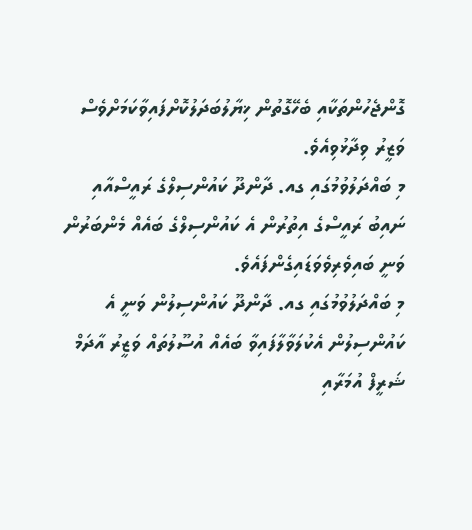ގޮންޖެހުންތަކާއި ބެހޭގޮތުން ޚިޔާލުބަދަލުކޮށްފައިވާކަމަށްވެސް ވަޒީރު ވިދާޅުވިއެވެ.
މި ބައްދަލުވުމުގައި ގއ. ދާންދޫ ކައުންސިލްގެ ރައީސްއާއި ނައިބު ރައީސްގެ އިތުރުން އެ ކައުންސިލްގެ ބައެއް މެންބަރުން ވަނީ ބައިވެރިވެވަޑައިގެންފައެވެ.
މި ބައްދަލުވުމުގައި ގއ. ދާންދޫ ކައުންސިލުން ވަނީ އެ ކައުންސިލުން އެކުލަވާލާފައިވާ ބައެއް އުސޫލުތައް ވަޒީރު އާދަމް ޝަރީފް އުމަރާއި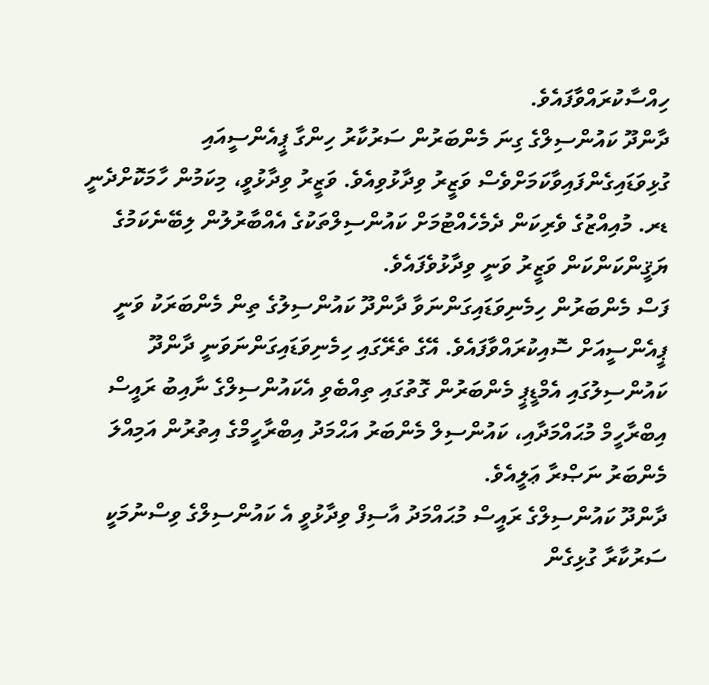ހިއްސާކުރައްވާފައެވެ.
ދާންދޫ ކައުންސިލްގެ ގިނަ މެންބަރުން ސަރުކާރު ހިންގާ ޕީއެންސީއައި ގުޅިވަޑައިގެންފައިވާކަމަށްވެސް ވަޒީރު ވިދާޅުވިއެވެ. ވަޒީރު ވިދާޅުވީ، މިކަމުން ހާމަކޮށްދެނީ ޑރ. މުއިއްޒުގެ ވެރިކަން ދެމެހެއްޓުމަށް ކައުންސިލްތަކުގެ އެއްބާރުލުން ލިބޭނެކަމުގެ ޔަޤީންކަންކަން ވަޒީރު ވަނީ ވިދާޅުވެފައެވެ.
ފަސް މެންބަރުން ހިމެނިވަޑައިގަންނަވާ ދާންދޫ ކައުންސިލުގެ ތިން މެންބަރަކު ވަނީ ޕީއެންސީއަށް ސޮއިކުރައްވާފައެވެ. އޭގެ ތެރޭގައި ހިމެނިވަޑައިގަންނަވަނީ ދާންދޫ ކައުންސިލުގައި އެމްޑީޕީ މެންބަރުން ގޮތުގައި ތިއްބެވި އެކައުންސިލްގެ ނާއިބު ރައީސް އިބްރާހީމް މުޙައްމަދާއި، ކައުންސިލް މެންބަރު އަޙްމަދު އިބްރާހީމްގެ އިތުރުން އަމިއްލަ މެންބަރު ނަޞްރާ ޢަލީއެވެ.
ދާންދޫ ކައުންސިލްގެ ރައީސް މުޙައްމަދު އާސިފް ވިދާޅުވީ އެ ކައުންސިލްގެ ވިސްނުމަކީ ސަރުކާރާ ގުޅިގެން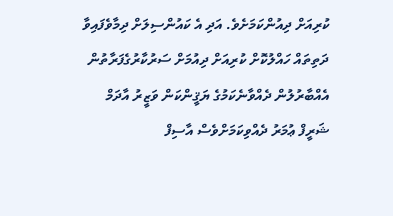ކުރިއަށް ދިއުންކަމަށެވެ. އަދި އެ ކައުންސިލަށް ދިމާވެފައިވާ ދަތިތައް ހައްލުކޮށް ކުރިއަށް ދިއުމަށް ސަރުކާރުގެފަރާތުން އެއްބާރުލުން ދެއްވާނެކަމުގެ ޔަޤީންކަން ވަޒީރު އާދަމް ޝަރީފް ޢުމަރު ދެއްވިކަމަށްވެސް އާސިފް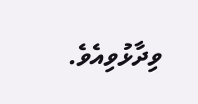ވިދާޅުވިއެވެ.